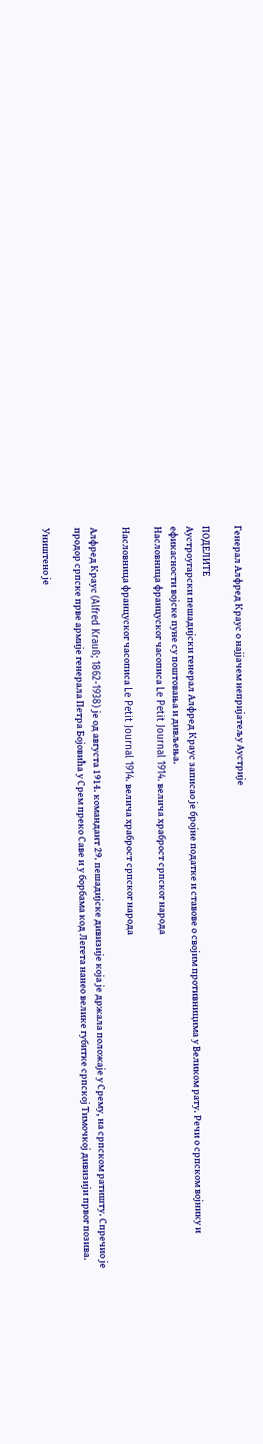Генерал Алфред Краус о најјачем непријатељу Аустрије

ПОДЕЛИТЕ
Аустроугарски пешадијски генерал Алфред Краус записао је бројне податке и ставове о својим противницима у Великом рату. Речи о српском војнику и ефикасности војске пуне су поштовања и дивљења.
Насловница француског часописа Le Petit Journal 1914. велича храброст српског народа

Насловница француског часописа Le Petit Journal 1914. велича храброст српског народа

Алфред Краус (Alfred Krauß; 1862-1938) је од августа 1914. командант 29. пешадијске дивизије која је држала положаје у Срему, на српском ратишту. Спречио је продор српске прве армије генерала Петра Бојовића у Срем преко Саве и у борбама код Легета нанео велике губитке српској Тимочкој дивизији првог позива.

Уништено је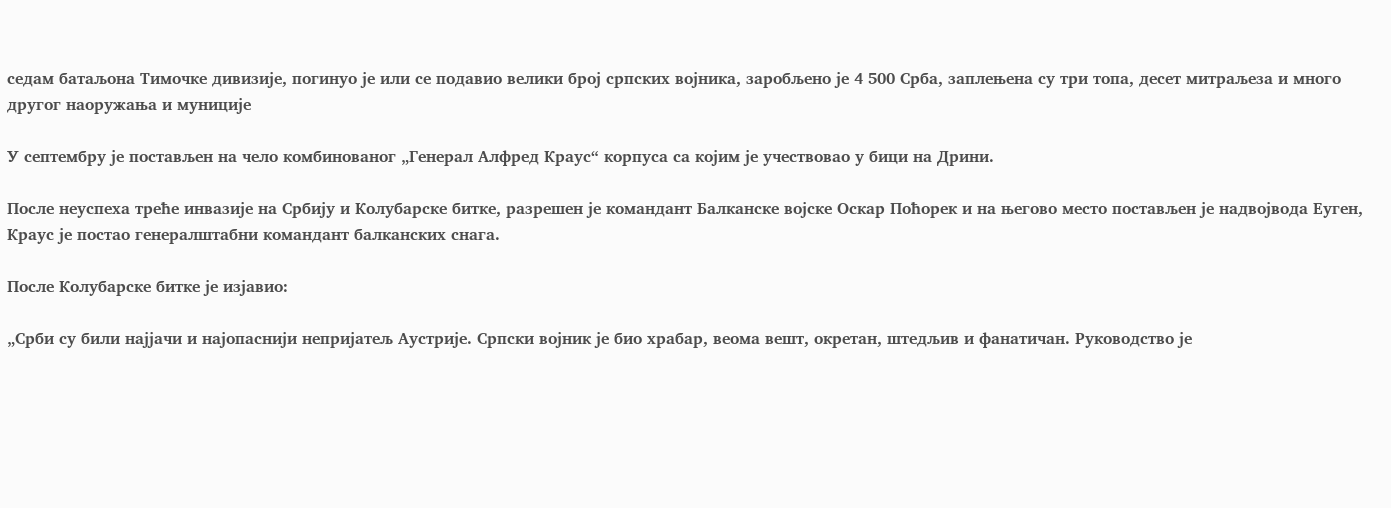седам батаљона Тимочке дивизије, погинуо је или се подавио велики број српских војника, заробљено је 4 500 Срба, заплењена су три топа, десет митраљеза и много другог наоружања и муниције

У септембру је постављен на чело комбинованог „Генерал Алфред Краус“ корпуса са којим је учествовао у бици на Дрини.

После неуспеха треће инвазије на Србију и Колубарске битке, разрешен је командант Балканске војске Оскар Поћорек и на његово место постављен је надвојвода Еуген, Краус је постао генералштабни командант балканских снага.

После Колубарске битке је изјавио:

„Срби су били најјачи и најопаснији непријатељ Аустрије. Српски војник је био храбар, веома вешт, окретан, штедљив и фанатичан. Руководство је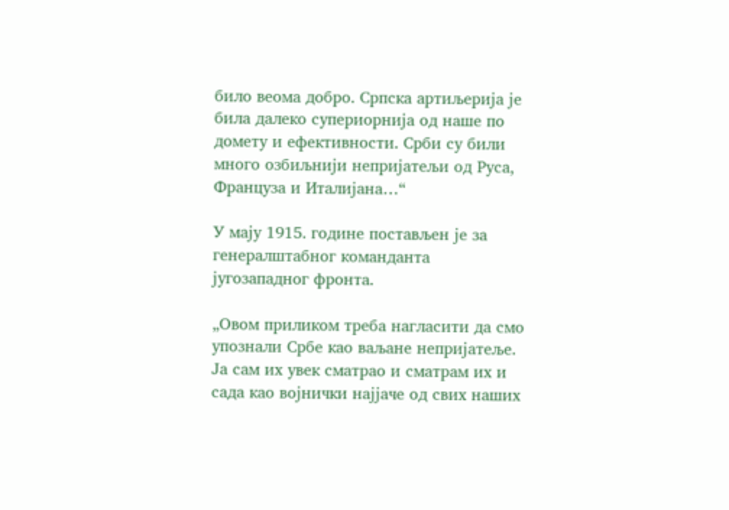било веома добро. Српска артиљерија је била далеко супериорнија од наше по домету и ефективности. Срби су били много озбиљнији непријатељи од Руса, Француза и Италијана…“

У мају 1915. године постављен је за генералштабног команданта југозападног фронта.

„Овом приликом треба нагласити да смо упознали Србе као ваљане непријатеље. Ја сам их увек сматрао и сматрам их и сада као војнички најјаче од свих наших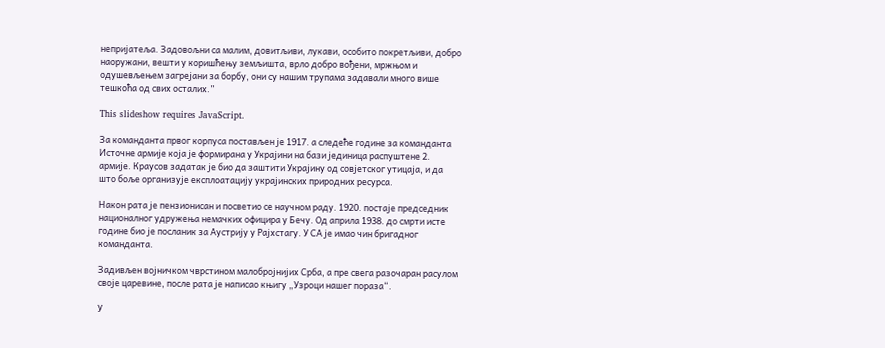непријатеља. Задовољни са малим, довитљиви, лукави, особито покретљиви, добро наоружани, вешти у коришћењу земљишта, врло добро вођени, мржњом и одушевљењем загрејани за борбу, они су нашим трупама задавали много више тешкоћа од свих осталих.”

This slideshow requires JavaScript.

За команданта првог корпуса постављен је 1917. а следеће године за команданта Источне армије која је формирана у Украјини на бази јединица распуштене 2. армије. Краусов задатак је био да заштити Украјину од совјетског утицаја, и да што боље организује експлоатацију украјинских природних ресурса.

Након рата је пензионисан и посветио се научном раду. 1920. постаје председник националног удружења немачких официра у Бечу. Од априла 1938. до смрти исте године био је посланик за Аустрију у Рајхстагу. У СА је имао чин бригадног команданта.

Задивљен војничком чврстином малобројнијих Срба, а пре свега разочаран расулом своје царевине, после рата је написао књигу „Узроци нашег пораза“.

У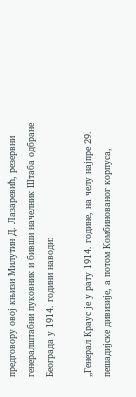предговору овој књизи Милутин Д. Лазаревић, резервни генералштабни пуковник и бивши начелник Штаба одбране Београда у 1914. години наводи:

„Генерал Краус је у рату 1914. године, на челу најпре 29. пешадијске дивизије, а потом Комбинованог корпуса,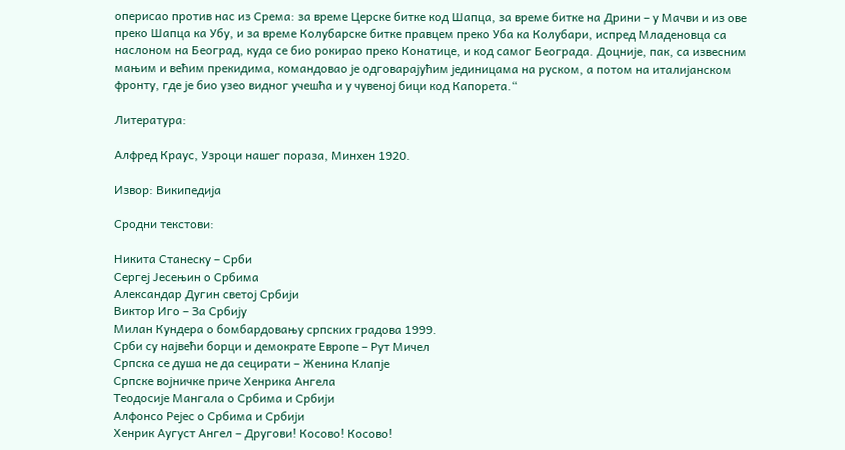оперисао против нас из Срема: за време Церске битке код Шапца, за време битке на Дрини – у Мачви и из ове преко Шапца ка Убу, и за време Колубарске битке правцем преко Уба ка Колубари, испред Младеновца са наслоном на Београд, куда се био рокирао преко Конатице, и код самог Београда. Доцније, пак, са извесним мањим и већим прекидима, командовао је одговарајућим јединицама на руском, а потом на италијанском фронту, где је био узео видног учешћа и у чувеној бици код Капорета.“

Литература:

Алфред Краус, Узроци нашег пораза, Минхен 1920.

Извор: Википедија

Сродни текстови:

Никита Станеску – Срби
Сергеј Јесењин о Србима
Александар Дугин светој Србији
Виктор Иго – За Србију
Милан Кундера о бомбардовању српских градова 1999.
Срби су највећи борци и демократе Европе – Рут Мичел
Српска се душа не да сецирати – Женина Клапје
Српске војничке приче Хенрика Ангела
Теодосије Мангала о Србима и Србији
Алфонсо Рејес о Србима и Србији
Хенрик Аугуст Ангел – Другови! Косово! Косово!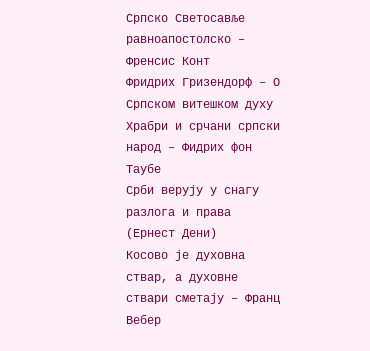Српско Светосавље равноапостолско – Френсис Конт
Фридрих Гризендорф – О Српском витешком духу
Храбри и срчани српски народ – Фидрих фон Таубе
Срби верују у снагу разлога и права (Ернест Дени)
Косово је духовна ствар, а духовне ствари сметају – Франц Вебер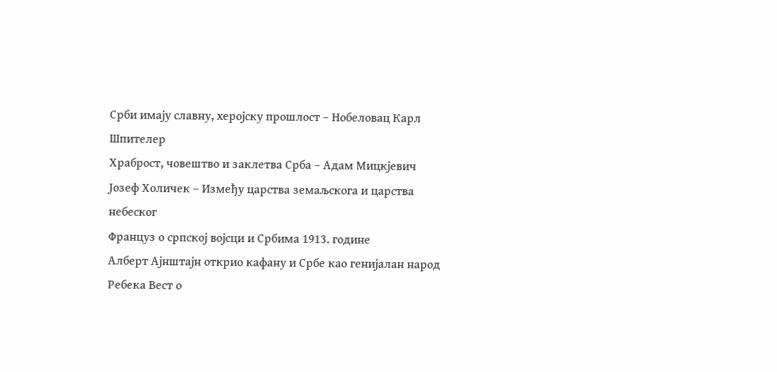Срби имају славну, херојску прошлост – Нобеловац Карл Шпителер
Храброст, човештво и заклетва Срба – Адам Мицкјевич
Јозеф Холичек – Између царства земаљскога и царства небеског
Француз о српској војсци и Србима 1913. године
Алберт Ајнштајн открио кафану и Србе као генијалан народ
Ребека Вест о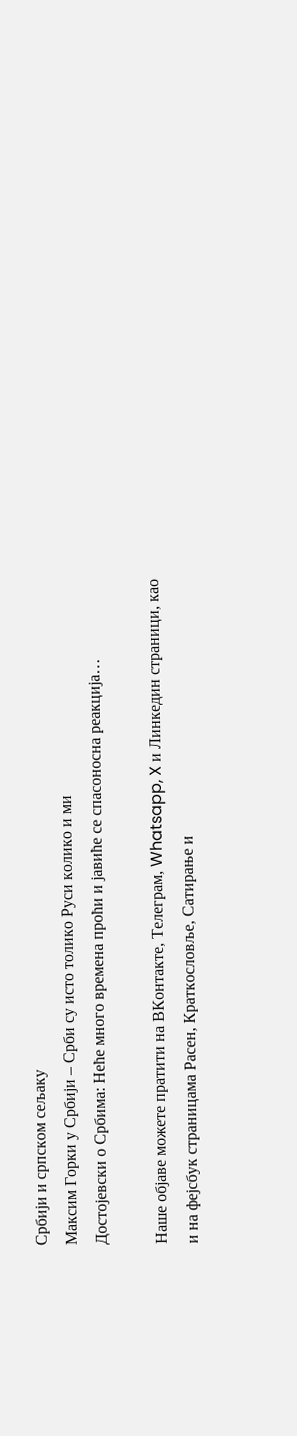Србији и српском сељаку
Максим Горки у Србији – Срби су исто толико Руси колико и ми
Достојевски о Србима: Неће много времена проћи и јавиће се спасоносна реакција…

Наше објаве можете пратити на ВКонтакте, Телеграм, Whatsapp, X и Линкедин страници, као и на фејсбук страницама Расен, Краткословље, Сатирање и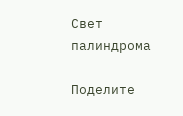Свет палиндрома

Поделите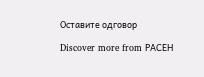Оставите одговор

Discover more from РАСЕН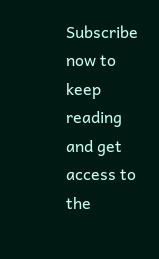Subscribe now to keep reading and get access to the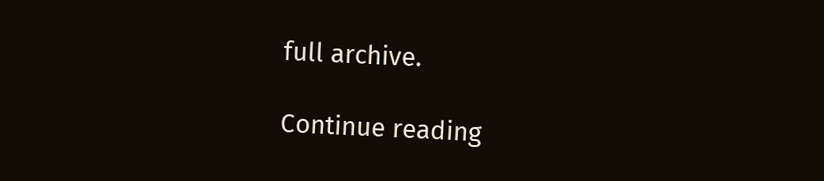full archive.

Continue reading